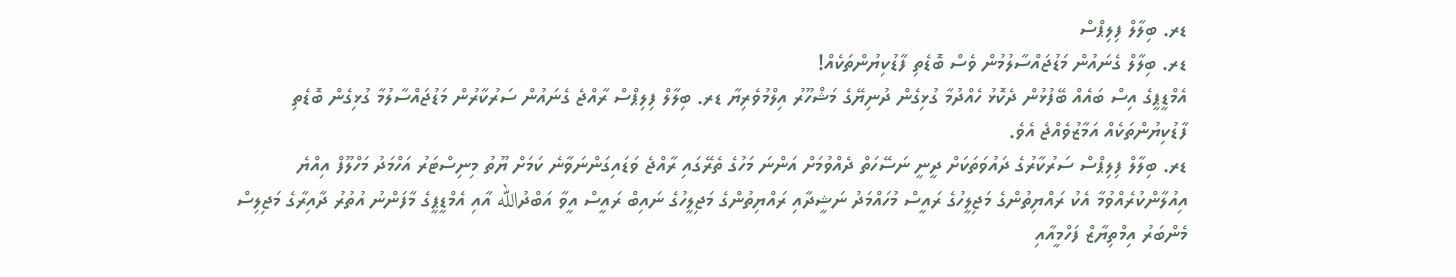ޑރ. ބިލާލް ފިލިޕްސް
ޑރ. ބިލާލް ގެނައުން މަޑުޖައްސާލުމުން ވެސް ބޮޑެތި ފާޑުކިޔުންތަކެއް!
އެމްޑީޕީގެ އިސް ބައެއް ބޭފުޅުން ދެކޮޅު ހެއްދުމާ ގުޅިގެން ދުނިޔޭގެ މަޝްހޫރު އިލްމުވެރިޔާ ޑރ. ބިލާލް ފިލިޕްސް ރާއްޖެ ގެނައުން ސަރުކާރުން މަޑުޖައްސާލުމާ ގުޅިގެން ބޮޑެތި ފާޑުކިޔުންތަކެއް އަމާޒުވެއްޖެ އެވެ.
ޑރ. ބިލާލް ފިލިޕްސް ސަރުކާރުގެ ދައުވަތަކަށް ދީނީ ނަސޭހަތް ދެއްވުމަށް އަންނަ މަހުގެ ތެރޭގައި ރާއްޖެ ވަޑައިގަންނަވާނެ ކަމަށް ޔޫތު މިނިސްޓަރު އަހްމަދު މަހްލޫފް އިއްޔެ އިއުލާންކުރެއްވުމާ އެކު ރައްޔިތުންގެ މަޖިލީހުގެ ރައީސް މުހައްމަދު ނަޝީދާއި ރައްޔިތުންގެ މަޖިލީހުގެ ނައިބް ރައީސް އީވާ އަބްދުالله އާއި އެމްޑީޕީގެ މާފަންނު އުތުރު ދާއިރާގެ މަޖިލިސް މެންބަރު އިމްތިޔާޒް ފަހްމީއާއި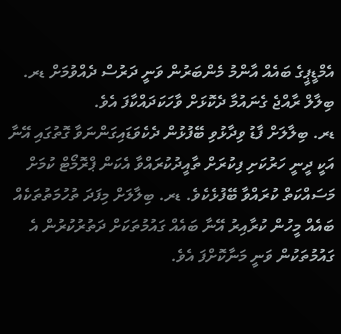އެމްޑީޕީގެ ބައެއް އާންމު މެންބަރުން ވަނީ ދަރުސް ދެއްވުމަށް ޑރ. ބިލާލް ރާއްޖެ ގެނައުމާ ދެކޮޅަށް ވާހަކަދައްކާފަ އެވެ.
ޑރ. ބިލާލަށް ފާޑު ވިދާޅުވި ބޭފުޅުން ދެކެވަޑައިގަންނަވާ ގޮތުގައި އޭނާ އަކީ ދީނީ ހަރުކަށި ފިކުރަށް ތާއީދުކުރައްވާ އެކަން ޕްރޮމޯޓް ކުމަށް މަސައްކަތް ކުރައްވާ ބޭފުޅެކެވެ. ޑރ. ބިލާލަށް މިފަދަ ތުހުމަތުތަކެއް ބައެއް މީހުން ކުރާއިރު އޭނާ ބައެއް ގައުމުތަކަށް ދަތުރުކުރުން އެ ގައުމުތަކުން ވަނީ މަނާކޮށްފަ އެވެ.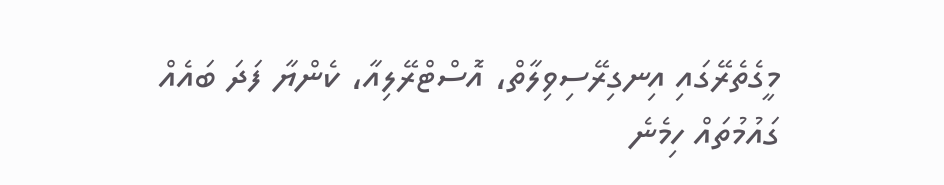މީގެތެރޭގައި އިނގިރޭސިވިލާތް، އޮސްޓްރޭލިއާ، ކެންޔާ ފަދަ ބައެއް ގައުމުތައް ހިމެނެ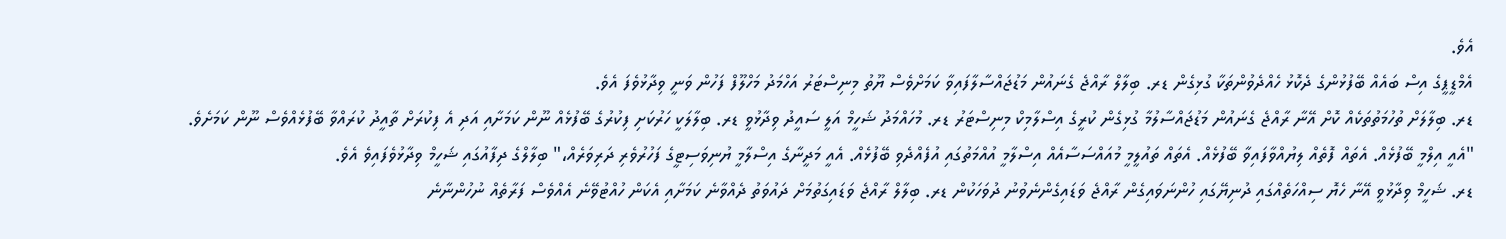އެވެ.
އެމްޑީޕީގެ އިސް ބައެއް ބޭފުޅުންގެ ދެކޮޅު ހެއްދެވުންތަކާ ގުޅިގެން ޑރ. ބިލާލް ރާއްޖެ ގެނައުން މަޑުޖައްސާލާފައިވާ ކަމަށްވެސް ޔޫތު މިނިސްޓަރު އަހްމަދު މަހްލޫފް ފަހުން ވަނީ ވިދާޅުވެފަ އެވެ.
ޑރ. ބިލާލަށް ތުހުމަތުތަކެއް ކޮށް އޭނާ ރާއްޖެ ގެނައުން މަޑުޖައްސާލުމާ ގުޅިގެން ކުރީގެ އިސްލާމިކް މިނިސްޓަރު ޑރ. މުހައްމަދު ޝަހީމް އަލީ ސައީދު ވިދާޅުވީ ޑރ. ބިލާލަކީ ހަރުކަށި ފިކުރުގެ ބޭފުޅެއް ނޫން ކަމަށާއި އަދި އެ ފިކުރަށް ތާއީދު ކުރައްވާ ބޭފުޅެއްވެސް ނޫން ކަމަށެވެ.
"އެއީ އިލްމީ ބޭފުޅެއް. އެތައް ފޮތެއް ލިޔުއްވާފައިވާ ބޭފުޅެއް. އެތައް ތައުލީމީ މުއައްސަސާއެއް އިސްލާމީ އުއްމަތުގައި އުފެއްދެވި ބޭފުޅެއް. އެއީ މަދީނާގެ އިސްލާމީ ޔުނިވަސިޓީގެ ފަހުރުވެރި ދަރިވަރެއް،" ބިލާލްގެ ދިފާއުގައި ޝަހީމް ވިދާޅުވެފައިވެ އެވެ.
ޑރ. ޝަހީމް ވިދާޅުވީ އޭނާ ހެޔޮ ސިއްހަތެއްގައި ދުނިޔޭގައި ހުންނަވައިގެން ރާއްޖެ ވަޑައިގެންނެވުނު ދުވަހަކުން ޑރ. ބިލާލް ރާއްޖެ ވަޑައިގަތުމަށް ދައުވަތު ދެއްވާނެ ކަމަށާއި އެކަން ހުއްޓުވޭނެ އެއްވެސް ފަރާތެއް ނުހުންނާނެ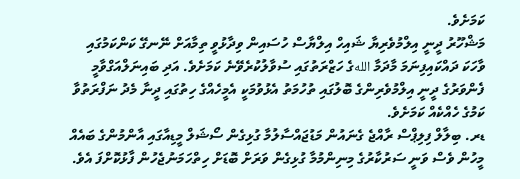ކަމަށެވެ.
މަޝްހޫރު ދީނީ އިލްމުވެރިޔާ ޝައިހް އިލްޔާސް ހުސައިން ވިދާޅުވީ ތިމާއަށް ނޭނގޭ ކަންކަމުގައި ވާހަކަ ދައްކައިފިނަމަ މާދަމާ اللهގެ ހަޒްރަތުގައި ސުވާލުކުރެވޭނެ ކަމަށެވެ. އަދި ބައިނަލްއަގްވާމީ ފެންވަރުގެ ދީނީ އިލްމުވެރިންގެ ބޮލުގައި ތުހުމަތު އެޅުވުމަކީ އެމީހެއްގެ ހިތުގައި ދީނާ މެދު ނަފްރަތުވާ ކަމުގެ ހެއްކެއް ކަމަށެވެ.
ޑރ. ބިލާލް ފިލިޕްސް ރާއްޖެ ގެނައުން މަޑުޖައްސާލުމާ ގުޅިގެން ސޯޝަލް މީޑިއާގައި އާންމުންގެ ބައެއް މީހުން ވެސް ވަނީ ސަރުކާރުގެ މިނިންމުމާ ގުޅިގެން ވަރަށް ބޮޑަށް ހިތްހަމަނުޖެހުން ފާޅުކޮށްފަ އެވެ.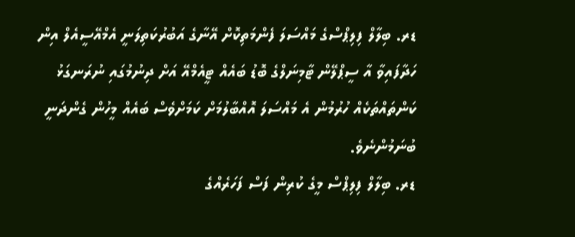ޑރ. ބިލާލް ފިލިޕްސްގެ މައްސަލަ ފެންމަތިކޮށް އޭނާގެ އަބުރުކަތިލަނީ އެމްއޭސީއެލް އިން ހަދާފައިވާ އާ ސީޕްލޭން ޓާމިނަލްގެ ބޮޑު ބައެއް ޓީއެމްއޭ އަށް ދިނުމުގައި ނުރަނގަޅު ކަންތައްތަކެއް ހުރުމުން އެ މައްސަލަ އޮއްބާލުމަށް ކަމަށްވެސް ބައެއް މީހުން ގެންދަނީ ބުނަމުންނެވެ.
ޑރ. ބިލާލް ފިލިޕްސް މީގެ ކުރިން ފަސް ފަހަރެއްގެ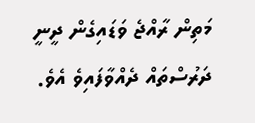މަތިން ރާއްޖެ ވަޑައިގެން ދީނީ ދަރުސްތައް ދެއްވާފައިވެ އެވެ.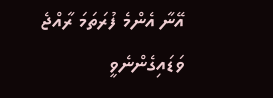އޭނާ އެންމެ ފުރަތަމަ ރާއްޖެ ވަޑައިގެންނެވީ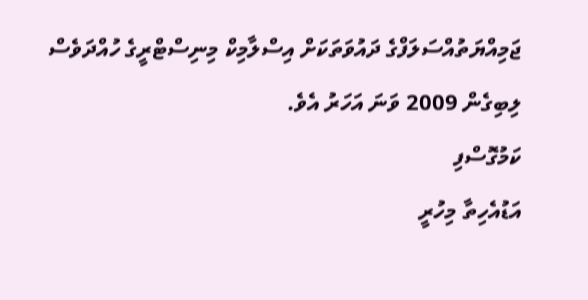ޖަމިއްޔަތުއްސަލަފްގެ ދައުވަތަކަށް އިސްލާމިކް މިނިސްޓްރީގެ ހުއްދަވެސް ލިބިގެން 2009 ވަނަ އަހަރު އެވެ.
ކަމުގޮސްފި
އަޑުއެހިތާ މިހުރީ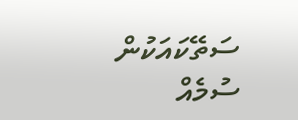ސަތޭކައަކުން ސުމެއް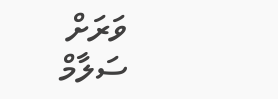ވަރަށް ސަލާމް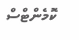ކޮމެންޓްސް